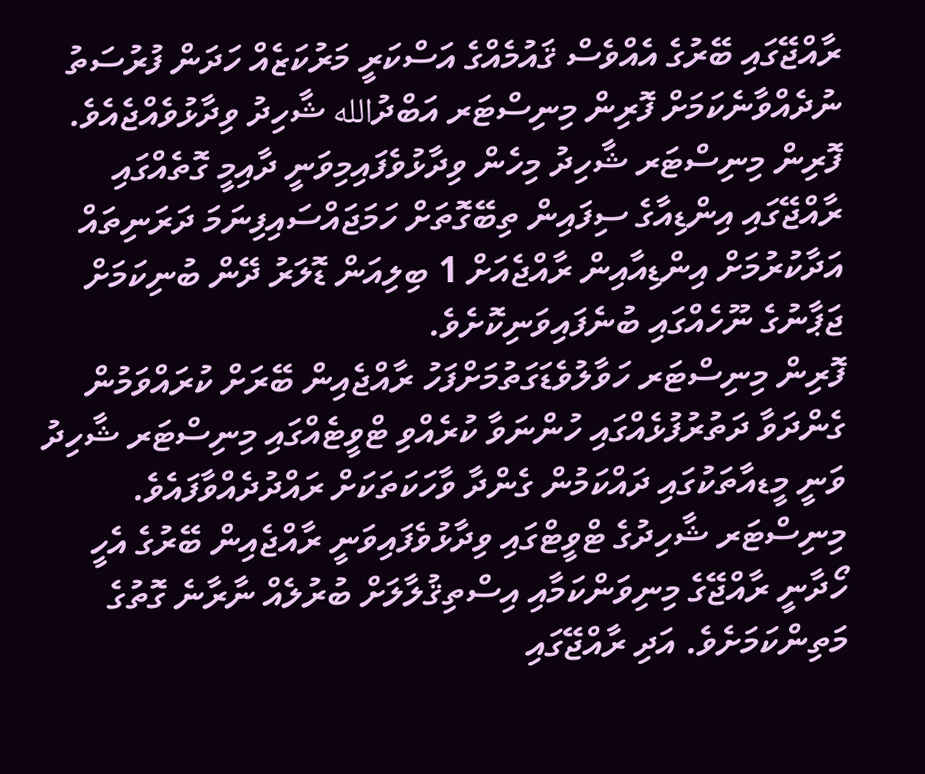ރާއްޖޭގައި ބޭރުގެ އެއްވެސް ޤައުމެއްގެ އަސްކަރީ މަރުކަޒެއް ހަދަން ފުރުސަތު ނުދެއްވާނެކަމަށް ފޮރިން މިނިސްޓަރ އަބްދުالله ޝާހިދު ވިދާޅުވެއްޖެއެވެ.
ފޮރިން މިނިސްޓަރ ޝާހިދު މިހެން ވިދާޅުވެފައިމިވަނީ ދާއިމީ ގޮތެއްގައި ރާއްޖޭގައި އިންޑިއާގެ ސިފައިން ތިބޭގޮތަށް ހަމަޖައްސައިފިނަމަ ދަރަނިތައް އަދާކުރުމަށް އިންޑިއާއިން ރާއްޖެއަށް 1 ބިލިއަން ޑޮލަރު ދޭން ބުނިކަމަށް ޖަޕާނުގެ ނޫހެއްގައި ބުނެފައިވަނިކޮށެވެ.
ފޮރިން މިނިސްޓަރ ހަވާލުވެޑަގަތުމަށްފަހު ރާއްޖެއިން ބޭރަށް ކުރައްވަމުން ގެންދަވާ ދަތުރުފުޅެއްގައި ހުންނަވާ ކުރެއްވި ޓްވީޓެއްގައި މިނިސްޓަރ ޝާހިދު ވަނީ މީޑއާތަކުގައި ދައްކަމުން ގެންދާ ވާހަކަތަކަށް ރައްދުދެއްވާފައެވެ.
މިނިސްޓަރ ޝާހިދުގެ ޓްވީޓްގައި ވިދާޅުވެފައިވަނީ ރާއްޖެއިން ބޭރުގެ އެހީ ހޯދާނީ ރާއްޖޭގެ މިނިވަންކަމާއި އިސްތިޤުލާލަށް ބުރުލެއް ނާރާނެ ގޮތުގެ މަތިންކަމަށެވެ. އަދި ރާއްޖޭގައި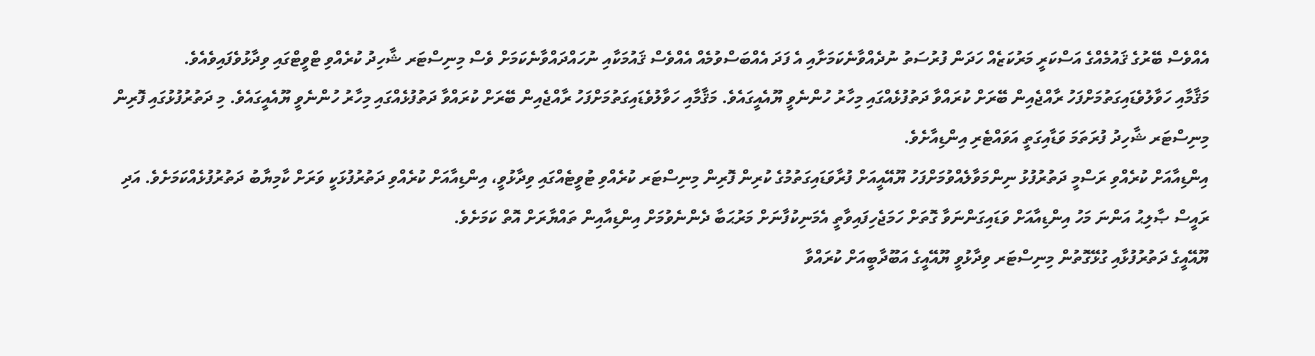އެއްވެސް ބޭރުގެ ޤައުމެއްގެ އަސްކަރީ މަރުކަޒެއް ހަދަން ފުރުސަތު ނުދެއްވާނެކަމަށާއި އެ ފަދަ އެއްބަސްވުމެއް އެއްވެސް ޤައުމަކާއި ނުހައްދައްވާނެކަމަށް ވެސް މިނިސްޓަރ ޝާހިދު ކުރެއްވި ޓްވީޓްގައި ވިދާޅުވެފައިވެއެވެ.
މަޤާމާއި ހަވާލުވެޑައިގަތުމަށްފަހު ރާއްޖެއިން ބޭރަށް ކުރައްވާ ދަތުފުޅެއްގައި މިހާރު ހުންނެވީ ޔޫއެއީގައެވެ. މަޤާމާއި ހަވާލުވެޑައިގަތުމަށްފަހު ރާއްޖެއިން ބޭރަށް ކުރައްވާ ދަތުފުޅެއްގައި މިހާރު ހުންނެވީ ޔޫއެއީގައެވެ. މި ދަތުރުފުޅުގައި ފޮރިން މިނިސްޓަރ ޝާހިދު ފުރަތަމަ ވަޑާއިގަތީ އަވައްޓެރި އިންޑިއާށެވެ.
އިންޑިއާއަށް ކުރެއްވި ރަސްމީ ދަތުރުފުޅު ނިންމަވާލެއްވުމަށްފަހު ޔޫއޭއީއަށް ފުރާވަޑައިގަތުމުގެ ކުރިން ފޮރިން މިނިސްޓަރ ކުރެއްވި ޓުވީޓެއްގައި ވިދާޅުވީ، އިންޑިއާއަށް ކުރެއްވި ދަތުރުފުޅަކީ ވަރަށް ކާމިޔާބު ދަތުރުފުޅެއްކަމަށެވެ. އަދި ރައީސް ޞާލިޙު އަންނަ މަހު އިންޑިއާއަށް ވަޑައިގަންނަވާ ގޮތަށް ހަމަޖެހިފައިވާތީ އެމަނިކުފާނަށް މަރުޙަބާ ދެންނެވުމަށް އިންޑިއާއިން ތައްޔާރަށް އޮތް ކަމަށެވެ.
ޔޫއޭއީގެ ދަތުރުފުޅާއި ގުޅޭގޮތުން މިނިސްޓަރ ވިދާޅުވީ ޔޫއޭއީގެ އަބޫދާބީއަށް ކުރައްވާ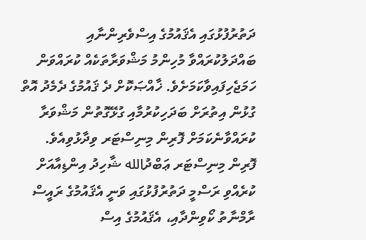ދަތުރުފުޅުގައި އެޤައުމުގެ އިސްވެރިންނާއި ބައްދަލުކުރައްވާ މުހިންމު މަޝްވަރާތަކެއް ކުރައްވަން ހަމަޖެހިފައިވާކަމަށެވެ. ޚާއްޞަކޮށް ދެ ޤައުމުގެ ދެމެދު އޮތް ގުޅުން އިތުރަށް ބަދަހިކުރުމާއި ގުޅޭގޮތުން މަޝްވަރާ ކުރައްވާނެކަމަށް ފޮރިން މިނިސްޓަރ ވިދާޅުވިއެވެ.
ފޮރިން މިނިސްޓަރ ޢަބްދުالله ޝާހިދު އިންޑިއާއަށް ކުރެއްވި ރަސްމީ ދަތުރުފުޅުގައި ވަނީ އެޤައުމުގެ ރައީސް ރާމްނާތު ކޯވިންދާއި، އެޤައުމުގެ އިސް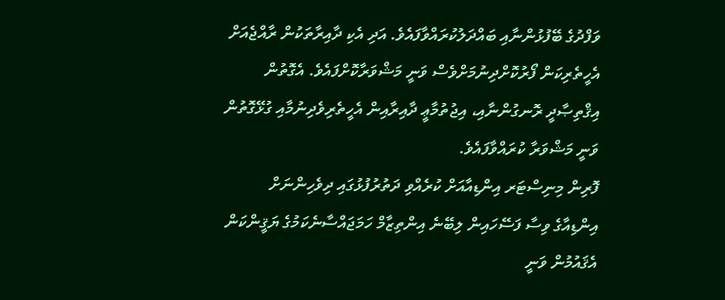ވަފްދުގެ ބޭފުޅުންނާއި ބައްދަލުކުރައްވާފައެވެ. އަދި އެކި ދާއިރާތަކުން ރާއްޖެއަށް އެހީތެރިކަން ފޯރުކޮށްދިނުމަށްވެސް ވަނީ މަޝްވަރާކޮށްފައެވެ. އެގޮތުން އިޤްތިޞާދީ ރޮނގުންނާއި، އިޖުތުމާޢީ ދާއިރާއިން އެހީތެރިވެދިނުމާއި ގުޅޭގޮތުން ވަނީ މަޝްވަރާ ކުރައްވާފައެވެ.
ފޮރިން މިނިސްޓަރ އިންޑިއާއަށް ކުރެއްވި ދަތުރުފުޅުގައި ދިވެހިންނަށް އިންޑިއާގެ ވިސާ ފަސޭހައިން ލިބޭނެ އިންތިޒާމް ހަމަޖައްސާނެކަމުގެ ޔަޤީންކަން އެޤައުމުން ވަނީ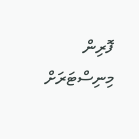ފޮރިން މިނިސްޓަރަށް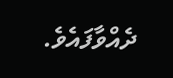ދެއްވާފައެވެ.